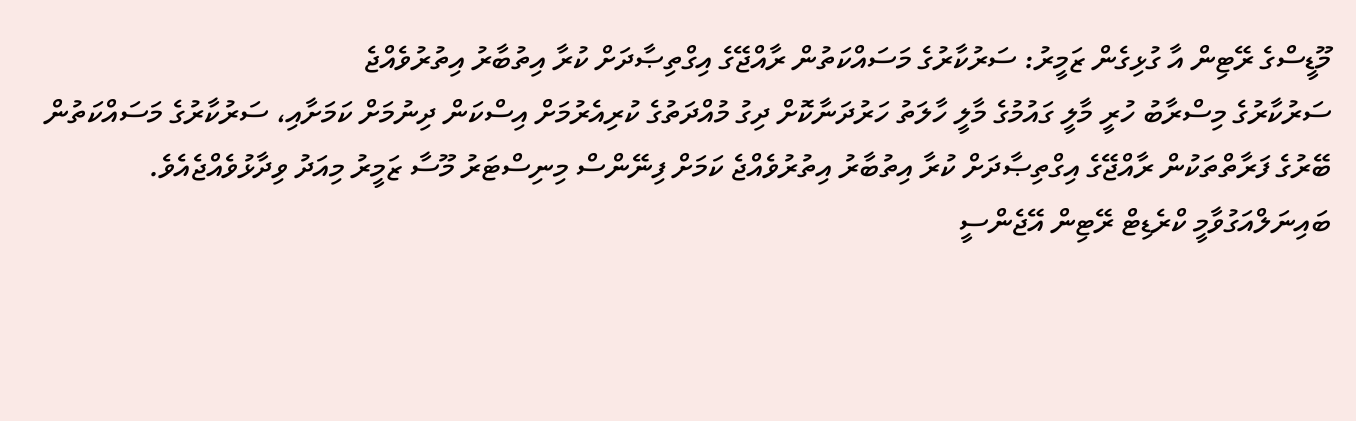މޫޑީސްގެ ރޭޓިން އާ ގުޅިގެން ޒަމީރު: ސަރުކާރުގެ މަސައްކަތުން ރާއްޖޭގެ އިގްތިޞާދަށް ކުރާ އިތުބާރު އިތުރުވެއްޖެ
ސަރުކާރުގެ މިސްރާބު ހުރީ މާލީ ގައުމުގެ މާލީ ހާލަތު ހަރުދަނާކޮށް ދިގު މުއްދަތުގެ ކުރިއެރުމަށް އިސްކަން ދިނުމަށް ކަމަށާއި، ސަރުކާރުގެ މަސައްކަތުން ބޭރުގެ ފަރާތްތަކުން ރާއްޖޭގެ އިގްތިޞާދަށް ކުރާ އިތުބާރު އިތުރުވެއްޖެ ކަމަށް ފިނޭންސް މިނިސްޓަރު މޫސާ ޒަމީރު މިއަދު ވިދާޅުވެއްޖެއެވެ. ބައިނަލްއަގުވާމީ ކްރެޑިޓް ރޭޓިން އޭޖެންސީ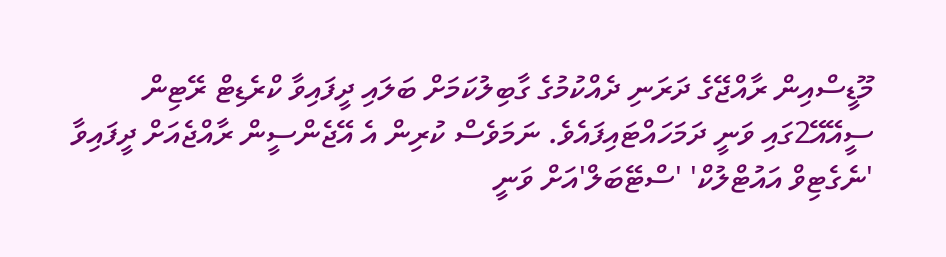މޫޑީސްއިން ރާއްޖޭގެ ދަރަނި ދެއްކުމުގެ ގާބިލުކަމަށް ބަލައި ދީފައިވާ ކްރެޑިޓް ރޭޓިން ސީއޭއޭ2ގައި ވަނީ ދަމަހައްޓައިފައެވެ. ނަމަވެސް ކުރިން އެ އޭޖެންސީން ރާއްޖެއަށް ދީފައިވާ 'ނެގެޓިވް އައުޓްލުކް' 'ސްޓޭބަލް'އަށް ވަނީ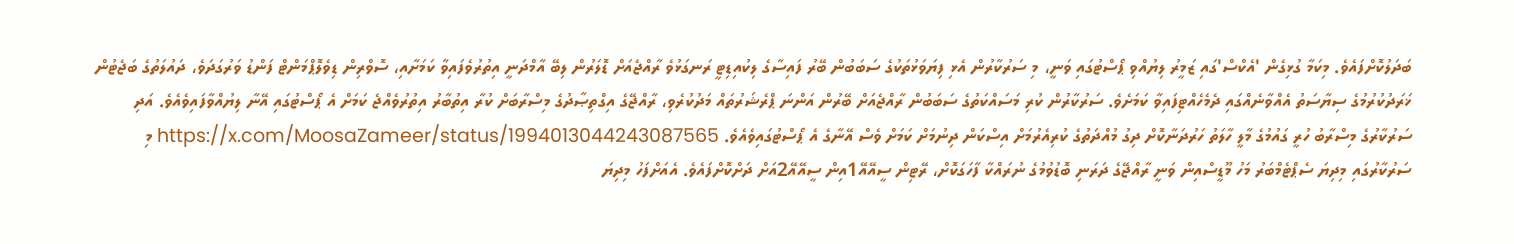ބަދަލުކޮށްފައެވެ. މިކަމާ ގުޅިގެން 'އެކްސް'ގައި ޒަމީރު ލިޔުއްވި ޕޯސްޓުގައި ވަނީ، މި ސަރުކާރުން އެޅި ފިޔަވަޅުތަކުގެ ސަބަބުން ބޭރު ފައިސާގެ ލިކުއިޑިޓީ ރަނގަޅުވެ ރާއްޖެއަށް ޑޮލަރުން ލިބޭ އާމްދަނީ އިތުރުވެފައިވާ ކަމަށާއި، ސޮވްރިން ޑިވެލޮޕްމަންޓް ފަންޑު ވަރުގަދަވެ، ދައުލަތުގެ ބަޖެޓުން ޚަރަދުކުރުމުގެ ސިޔާސަތު އެއްވާނެއްގައި ދެމެހެއްޓިފައިވާ ކަމަށެވެ. ސަރުކާރުން ކުރި މަސައްކަތުގެ ސަބަބުން ރާއްޖެއަށް ބޭރުން އަންނަ ޕްރެޝަރުތައް މަދުކުރެވި، ރާއްޖޭގެ އިގްތިޞާދުގެ މިސްރާބަށް ކުރާ އިތުބާރު އިތުރުވެއްޖެ ކަމަށް އެ ޕޯސްޓުގައި އޭނާ ލިޔުއްވާފައިވެއެވެ. އަދި ސަރުކާރުގެ މިސްރާބު ހުރީ ގައުމުގެ މާލީ ހާލަތު ހަރުދަނާކޮށް ދިގު މުއްދަތުގެ ކުރިއެރުމަށް އިސްކަން ދިނުމަށް ކަމަށް ވެސް އޭނާގެ އެ ޕޯސްޓުގައިވެއެވެ. https://x.com/MoosaZameer/status/1994013044243087565 މި ސަރުކާރުގައި މިދިޔަ ސެޕްޓެމްބަރު މަހު މޫޑީސްއިން ވަނީ ރާއްޖޭގެ ދަރަނި ބޮޑުވުމުގެ ނުރައްކާ ފާހަގަކޮށް، ރޭޓިން ސީއޭއޭ1އިން ސީއޭއޭ2އަށް ދަށްކޮށްފައެވެ. އެއަށްފަހު މިދިޔަ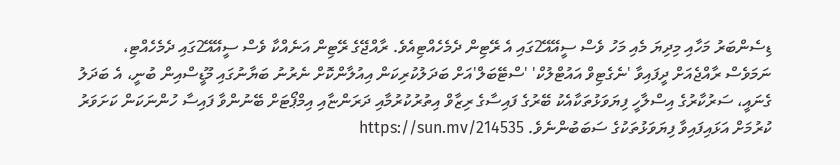ޑިސެންބަރު މަހާއި މިދިޔަ މެއި މަހު ވެސް ސީއޭއޭ2ގައި އެ ރޭޓިން ދެމެހެއްޓިއެވެ. ރާއްޖޭގެ ރޭޓިން އަނެއްކާ ވެސް ސީއޭއޭ2ގައި ދެމެހެއްޓި، ނަމަވެސް ރާއްޖެއަށް ދީފައިވާ 'ނެގެޓިވް އައުޓްލުކް' 'ސްޓޭބަލް'އަށް ބަދަލުކުރިކަން އިއުލާންކޮށް ނެރުނު ބަޔާނުގައި މޫޑީސްއިން ބުނީ، އެ ބަދަލު ގެނައީ، ސަރުކާރުގެ އިސްލާހީ ފިޔަވަޅުތަކާއެކު ބޭރުގެ ފައިސާގެ ރިޒާވް އިތުރުކުރުމާއި ދަރަންޏާއި އިމްޕޯޓަށް ބޭނުންވާ ފައިސާ ހުންނަކަން ކަށަވަރު ކުރުމަށް އަޅައިފައިވާ ފިޔަވަޅުތަކުގެ ސަބަބުންނެވެ. https://sun.mv/214535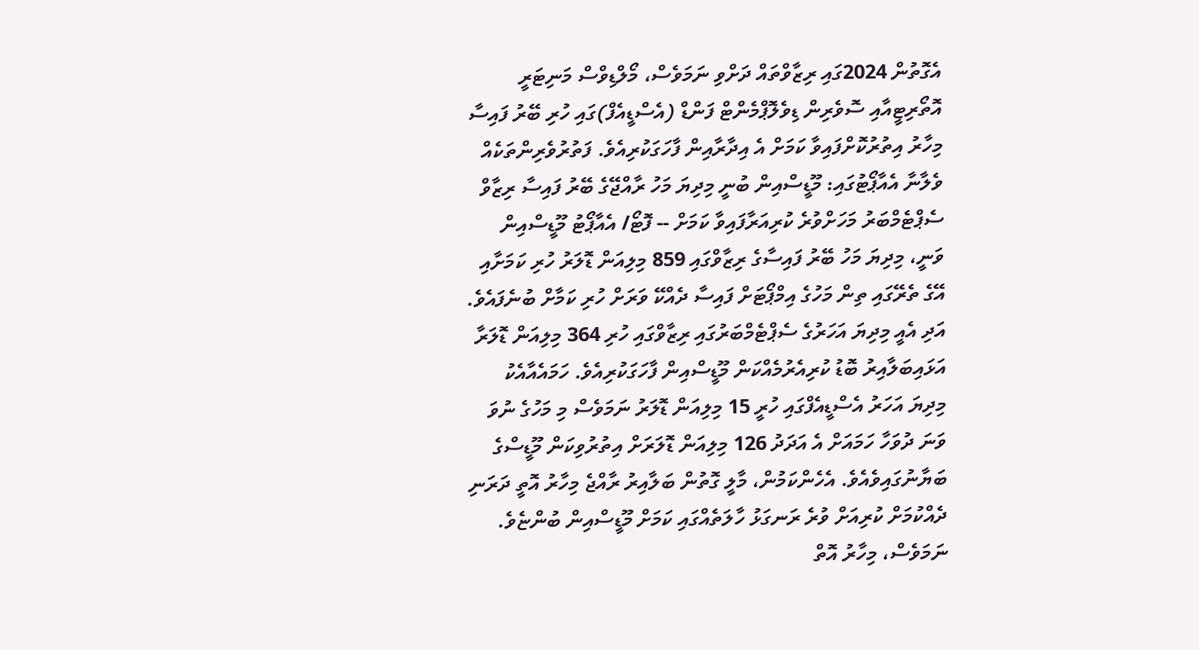އެގޮތުން 2024ގައި ރިޒާވްތައް ދަށްވި ނަމަވެސް، މޯލްޑިވްސް މަނިޓަރީ އޮތޯރިޓީއާއި ސޮވެރިން ޑިވެލޮޕްމެންޓް ފަންޑް (އެސްޑީއެފް)ގައި ހުރި ބޭރު ފައިސާ މިހާރު އިތުރުކޮށްފައިވާ ކަމަށް އެ އިދާރާއިން ފާހަގަކުރިއެވެ. ފަތުރުވެރިންތަކެއް ވެލާނާ އެއާޕޯޓުގައި: މޫޑީސްއިން ބުނީ މިދިޔަ މަހު ރާއްޖޭގެ ބޭރު ފައިސާ ރިޒާވް ސެޕްޓެމްބަރު މަހަށްވުރެ ކުރިއަރާފައިވާ ކަމަށް -- ފޮޓޯ/ އެއާޕޯޓު މޫޑީސްއިން ވަނީ، މިދިޔަ މަހު ބޭރު ފައިސާގެ ރިޒާވްގައި 859 މިލިއަން ޑޮލަރު ހުރި ކަމަށާއި އޭގެ ތެރޭގައި ތިން މަހުގެ އިމްޕޯޓަށް ފައިސާ ދެއްކޭ ވަރަށް ހުރި ކަމާށް ބުނެފައެވެ. އަދި އެއީ މިދިޔަ އަހަރުގެ ސެޕްޓެމްބަރުގައި ރިޒާވްގައި ހުރި 364 މިލިއަން ޑޮލަރާ އަޅައިބަލާއިރު ބޮޑު ކުރިއެރުމެއްކަން މޫޑީސްއިން ފާހަގަކުރިއެވެ. ހަމައެއާއެކު މިދިޔަ އަހަރު އެސްޑީއެފްގައި ހުރީ 15 މިލިއަން ޑޮލަރު ނަމަވެސް މި މަހުގެ ނުވަ ވަނަ ދުވަހާ ހަމައަށް އެ އަދަދު 126 މިލިއަން ޑޮލަރަށް އިތުރުވިކަން މޫޑީސްގެ ބަޔާނުގައިވެއެވެ. އެހެންކަމުން، މާލީ ގޮތުން ބަލާއިރު ރާއްޖެ މިހާރު އޮތީ ދަރަނި ދެއްކުމަށް ކުރިއަށް ވުރެ ރަނގަޅު ހާލަތެއްގައި ކަމަށް މޫޑީސްއިން ބުންޏެވެ. ނަމަވެސް، މިހާރު އޮތް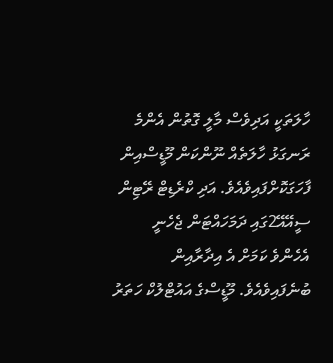ހާލަތަކީ އަދިވެސް މާލީ ގޮތުން އެންމެ ރަނގަޅު ހާލަތެއް ނޫންކަން މޫޑީސްއިން ފާހަގަކޮށްފައިވެއެވެ. އަދި ކްރެޑިޓް ރޭޓިން ސީއޭއޭ2ގައި ދަމަހައްޓަން ޖެހެނީ އެހެންވެ ކަމަށް އެ އިދާރާއިން ބުނެފައިވެއެވެ. މޫޑީސްގެ އައުޓްލުކް ހަތަރު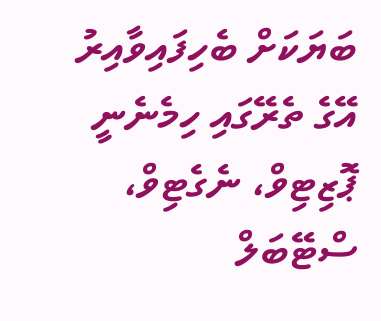ބަޔަކަށް ބެހިފައިވާއިރު އޭގެ ތެރޭގައި ހިމެނެނީ ޕޮޒިޓިވް، ނެގެޓިވް، ސްޓޭބަލް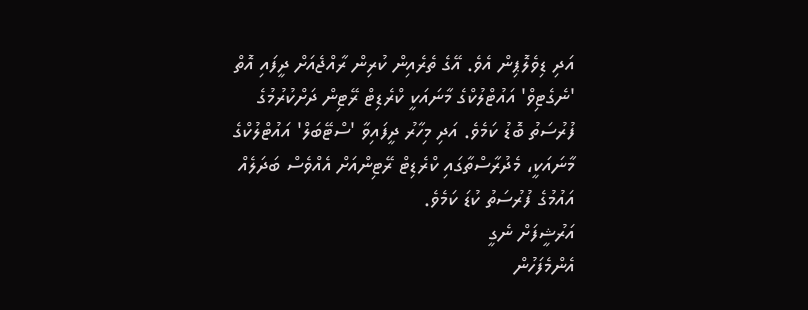އަދި ޑިވެލޮޕިން އެވެ. އޭގެ ތެރެއިން ކުރިން ރާއްޖެއަށް ދީފައި އޮތް 'ނެގެޓިވް' އައުޓްލުކްގެ މާނައަކީ ކްރެޑިޓް ރޭޓިން ދަށްކުރުމުގެ ފުރުސަތު ބޮޑު ކަމެވެ. އަދި މިހާރު ދީފައިވާ 'ސްޓޭބަލް' އައުޓްލުކްގެ މާނައަކީ، މެދުރާސްތާގައި ކްރެޑިޓް ރޭޓިންއަށް އެއްވެސް ބަދަލެއް އައުމުގެ ފުރުސަތު ކުޑަ ކަމެވެ.
އަރުޝީފަށް ނެގީ
އެންމެފަހުން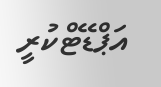އަޕްޑޭޓްކުރީ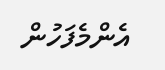އެންމެފަހުން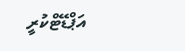އަޕްޑޭޓްކުރީ